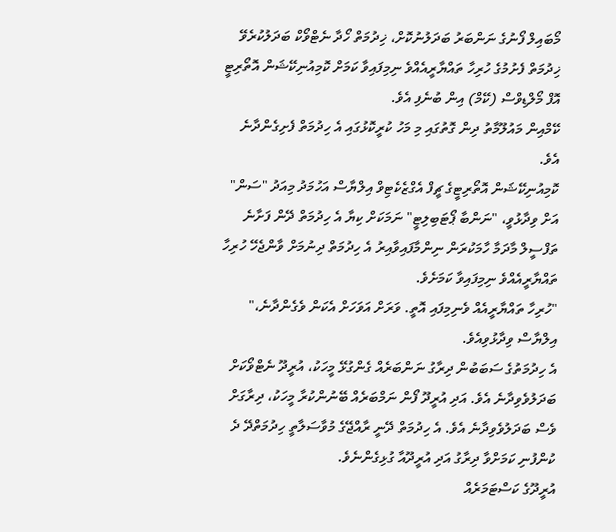މޯބައިލް ފޯނުގެ ނަންބަރު ބަދަލުނުކޮށް، ޚިދުމަތް ހޯދާ ނެޓްވޯކް ބަދަލުކުރެވޭ ޚިދުމަތް ފެށުމުގެ ހުރިހާ ތައްޔާރީއެއްވެ ނިމިފައިވާ ކަމަށް ކޮމިއުނިކޭޝަން އޮތޯރިޓީ އޮފް މޯލްޑިވްސް (ކޭމް) އިން ބުނެފި އެވެ.
ކޭމްއިން މައުލޫމާތު ދިން ގޮތުގައި މި މަހު ކުރީކޮޅުގައި އެ ހިދުމަތް ފެށިގެންދާނެ އެވެ.
ކޮމިއުނިކޭޝަން އޮތޯރިޓީގެ ޗީފް އެގްޒެކެޓިވް އިލްޔާސް އަހުމަދު މިއަދު "ސަން" އަށް ވިދާޅުވީ، "ނަންބާ ޕޯޓަބިލިޓީ" ނަމަކަށް ކިޔާ އެ ހިދުމަތް ދޭން ފަށާނެ ތަފްސީލް މާދަމާ ހާމަކުރަން ނިންމާފައިވާއިރު އެ ހިދުމަތް ދިނުމަށް ވާންޖެހޭ ހުރިހާ ތައްޔާރީއެއްވެ ނިމިފައިވާ ކަމަށެވެ.
"ހުރިހާ ތައްޔާރީއެއް ވެނިމިފައި އޮތީ. ވަރަށް އަވަހަށް އެކަން ވެގެންދާނެ،" އިލްޔާސް ވިދާޅުވިއެވެ.
އެ ހިދުމަތުގެ ސަބަބުން ދިރާގު ނަންބަރެއް ގެންގުޅޭ މީހަކު، އުރީދޫ ނެޓްވޯކަށް ބަދަލުވެވިދާނެ އެވެ. އަދި އުރީދޫ ފޯން ނަމްބަރެއް ބޭނުންކުރާ މީހަކު، ދިރާގަށް ވެސް ބަދަލުވެވިދާނެ އެވެ. އެ ހިދުމަތް ދޭނީ ރާއްޖޭގެ މުވާސަލާތީ ހިދުމަތްދޭ ދެ ކުންފުނި ކަމަށްވާ ދިރާގު އަދި އުރީދޫއާ ގުޅިގެންނެވެ.
އުރީދޫގެ ކަސްޓަމަރެއް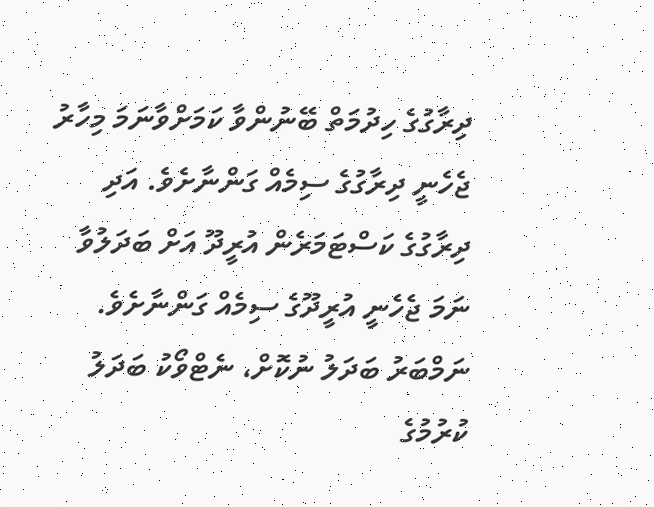ދިރާގުގެ ހިދުމަތް ބޭނުންވާ ކަމަށްވާނަމަ މިހާރު ޖެހެނީ ދިރާގުގެ ސިމެއް ގަންނާށެވެ. އަދި ދިރާގުގެ ކަސްޓަމަރެން އުރީދޫ އަށް ބަދަލުވާ ނަމަ ޖެހެނީ އުރީދޫގެ ސިމެއް ގަންނާށެވެ.
ނަމްބަރު ބަދަލު ނުކޮށް، ނެޓްވޯކު ބަދަލު ކުރުމުގެ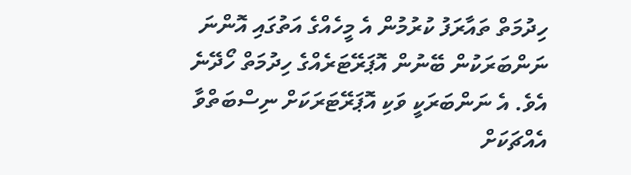ހިދުމަތް ތައާރަފު ކުރުމުން އެ މީހެއްގެ އަތުގައި އޮންނަ ނަންބަރަކުން ބޭނުން އޮޕަރޭޓަރެއްގެ ހިދުމަތް ހޯދޭނެ އެވެ. އެ ނަންބަރަކީ ވަކި އޮޕަރޭޓަރަކަށް ނިސްބަތްވާ އެއްޗަކަށް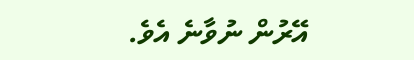އޭރުން ނުވާނެ އެވެ.